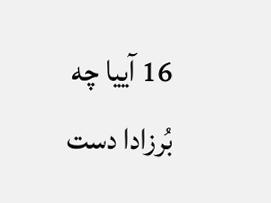16 آییا چه بُرزادا دست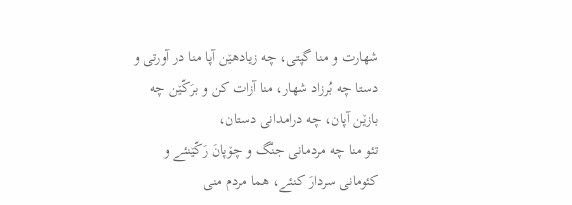شهارت و منا گپتی، چه زیادهێن آپا منا در آورتی و
دستا چه بُرزاد شهار، منا آزات کن و برَکّێن چه بازێن آپان، چه درامدانی دستان،
تئو منا چه مردمانی جنْگ و چۆپانَ رَکّێنئے و کئومانی سردارَ کنئے، هما مردم منی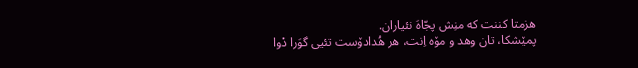هزمتا کننت که منِش پجّاهَ نئیاران.
پمێشکا، تان وهد و مۆه اِنت، هر هُدادۆست تئیی گوَرا دْوا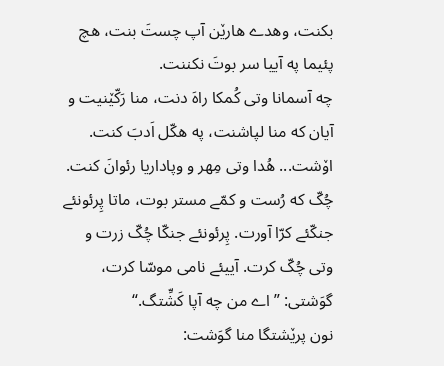بکنت، وهدے هارێن آپ چستَ بنت، هچ پئیما په آییا سر بوتَ نکننت.
چه آسمانا وتی کُمکا راهَ دنت، منا رَکّێنیت و آیان که منا لپاشنت، په هکّل اَدبَ کنت. اۆشت... هُدا وتی مِهر و وپاداریا رئوانَ کنت.
چُکّ که رُست و کمّے مستر بوت، ماتا پِرئونئے جنکّئے کرّا آورت. پِرئونئے جنکّا چُکّ زرت و وتی چُکّ کرت. آییئے نامی موسّا کرت، گوَشتی: ”اے من چه آپا کَشِّتگ.“
نون پرێشتگا منا گوَشت: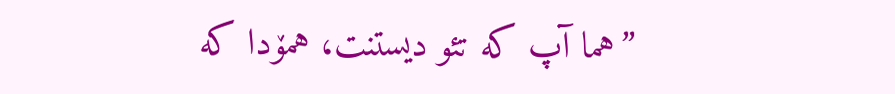”هما آپ که تئو دیستنت، همۆدا که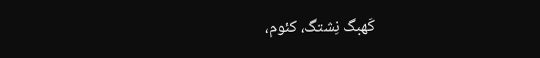کَهبگ نِشتگ، کئوم،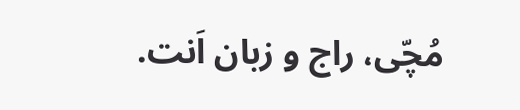مُچّی، راج و زبان اَنت.